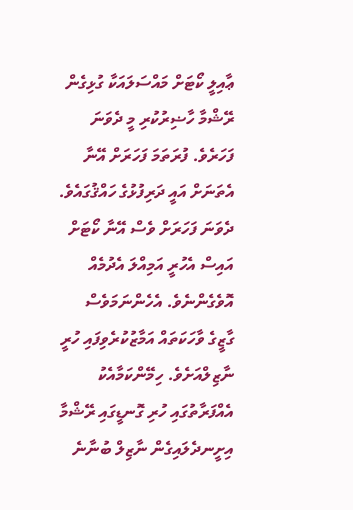ޢާއިލީ ކޯޓަށް މައްސަލައަކާ ގުޅިގެން ރޭޝްމާ ހާޟިރުކުރި މީ ދެވަނަ ފަހަރެވެ. ފުރަތަމަ ފަހަރަށް އޭނާ އެތަނަށް އައީ ދަރިފުޅުގެ ހައްޤުގައެވެ. ދެވަނަ ފަހަރަށް ވެސް އޭނާ ކޯޓަށް އައިސް އެހުރީ އަމިއްލަ އެދުމެއް އޮވެގެންނެވެ. އެހެންނަމަވެސް ގާޒީގެ ވާހަކަތައް އަމާޒުކުރެވިފައި ހުރީ ނާޒިލްއަށެވެ. ހިމޭންކަމާއެކު އެއްފަރާތުގައި ހުރި ގޮނޑީގައި ރޭޝްމާ އިށީނދެލައިގެން ނާޒިލް ބުނާނެ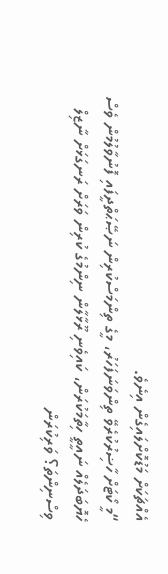އެއްޗަކަށް މަޑުކޮށްލައިގެން އިނެވެ.
“މީ ކޯޓަށް ހާޟިރުކުރެވޭ ތިންވަނަފަހަރު، މީގެ ތިންމަސްކުރިން ނަޞޭޙަތްދީފައި ފޮނުވާލުމުން ވެސް ހެޔޮބަދަލެއް ނައީތީ ހިތާމަކުރަން، ކައިވެނި ރޫޅާލާން ނިންމުގެ ކުރިން ވަރަށް ރަނގަޅަށް ނާޒިލް ވިސްނިންތަ؟ ވަރިކުރަން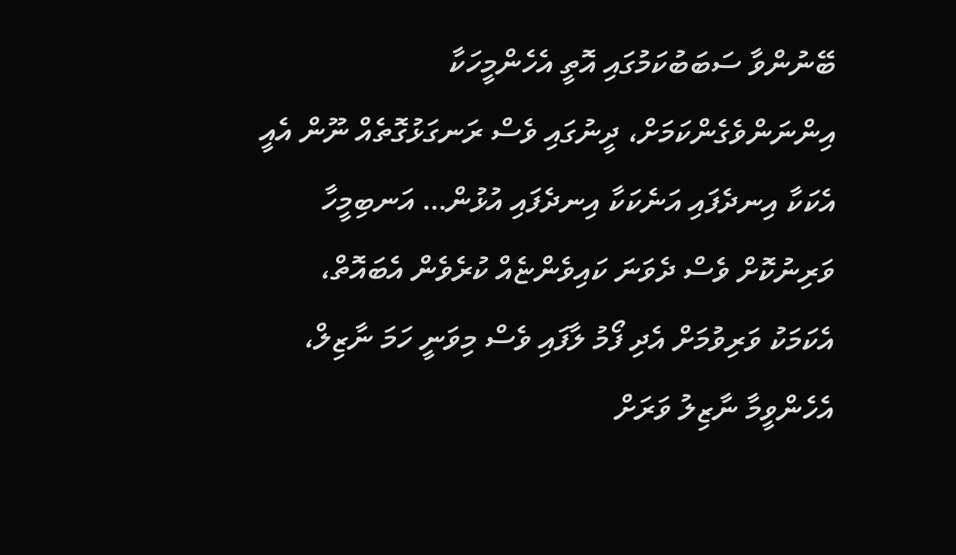ބޭނުންވާ ސަބަބުކަމުގައި އޮތީ އެހެންމީހަކާ އިންނަންވެގެންކަމަށް، ދީނުގައި ވެސް ރަނގަޅުގޮތެއް ނޫން އެއީ އެކަކާ އިނދެފައި އަނެކަކާ އިނދެފައި އުޅުން… އަނބިމީހާ ވަރިނުކޮށް ވެސް ދެވަނަ ކައިވެންޏެއް ކުރެވެން އެބައޮތް، އެކަމަކު ވަރިވުމަށް އެދި ފޯމު ލާފައި ވެސް މިވަނީ ހަމަ ނާޒިލް، އެހެންވީމާ ނާޒިލު ވަރަށް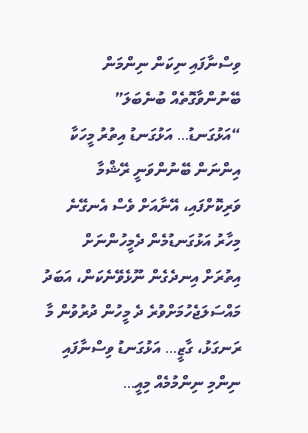ވިސްނާފައި ނިކަން ނިންމަން ބޭނުންވާގޮތެއް ބުނެބަލަ”
“އަޅުގަނޑު… އަޅުގަނޑު އިތުރު މީހަކާ އިންނަން ބޭނުންވަނީ ރޭޝްމާ ވަރިކޮށްފައި، އޭނާއަށް ވެސް އެނގޭނެ މިހާރު އަޅުގަނޑުމެން ދެމީހުންނަށް އިތުރަށް އިނދެގެން ނޫޅެވޭނެކަން، އަބަދު މައްސަލަޖެހުމަށްވުރެ ދެ މީހުން ދުރުވުން މާ ރަނގަޅު، ގާޒީ… އަޅުގަނޑު ވިސްނާފައި ނިންމި ނިންމުމެއް މިއީ…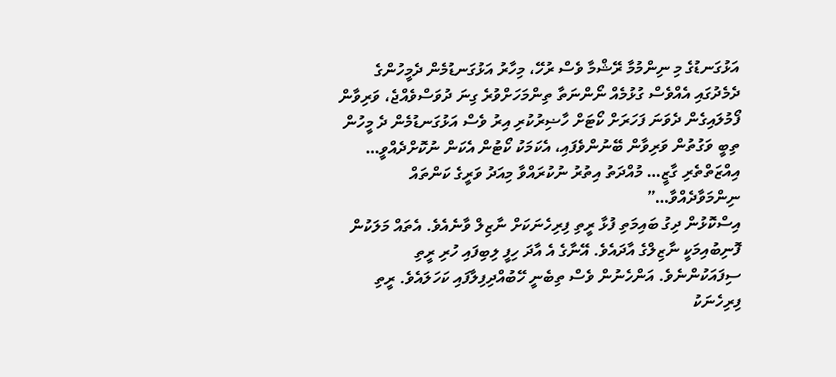އަޅުގަނޑުގެ މި ނިންމުމާ ރޭޝްމާ ވެސް ރުހޭ، މިހާރު އަޅުގަނޑުމެން ދެމީހުންގެ ދެމެދުގައި އެއްވެސް ގުޅުމެއް ނޯންނަތާ ތިންމަހަށްވުރެ ގިނަ ދުވަސްވެއްޖެ، ވަރިވާން ފޯމުލައިގެން ދެވަނަ ފަހަރަށް ކޯޓަށް ހާޟިރުކުރި އިރު ވެސް އަޅުގަނޑުމެން ދެ މީހުން ތިބީ ވަގުތުން ވަރިވާން ބޭނުންވެފައި، އެކަމަކު ކޯޓުން އެކަން ނުކޮށްދެއްވީ… އިއްޒަތްތެރި ގާޒީ… މުއްދަތު އިތުރު ނުކުރައްވާ މިއަދު ވަރީގެ ކަންތައް ނިންމަވާދެއްވާ…”
އިސްކޮޅުން ދިގު ބައިމަތި ފުޅާ ރީތި ފިރިހެނަކަށް ނާޒިލް ވާނެއެވެ. އެތައް މަލަކުން ފޮނިބުއިމަކީ ނާޒިލްގެ އާދައެވެ. އޭނާގެ އެ އާދަ ހިފީ ލިބިފައި ހުރި ރީތި ސިފައަކުންނެވެ. އަންހެނުން ވެސް ތިބެނީ ހޭބުއްދިފިލާފައި ކަހަލައެވެ. ރީތި ފިރިހެނަކު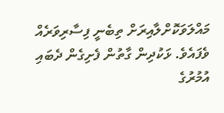މައްލަވަކޮށްލާއިރަށް ތިބެނީ ފިސާރިވަރެއް ވެފައެވެ. ޅަކުދިން ގާތުން ފެށިގެން ދެބައި އުމުރުގެ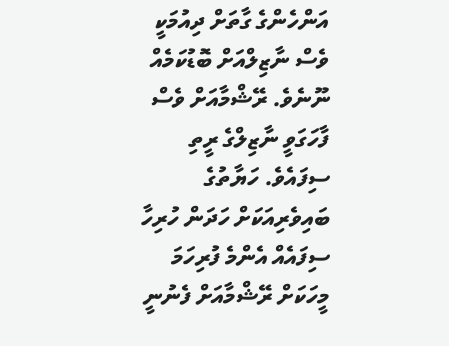އަންހެންގެ ގާތަށް ދިއުމަކީ ވެސް ނާޒިލްއަށް ބޮޑުކަމެއް ނޫނެވެ. ރޭޝްމާއަށް ވެސް ފާހަގަވީ ނާޒިލްގެ ރީތި ސިފައެވެ. ހަޔާތުގެ ބައިވެރިއަކަށް ހަދަން ހުރިހާ ސިފައެއް އެންމެ ފުރިހަމަ މީހަކަށް ރޭޝްމާއަށް ފެނުނީ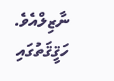ނާޒިލްއެވެ. ހަޤީޤަތުގައި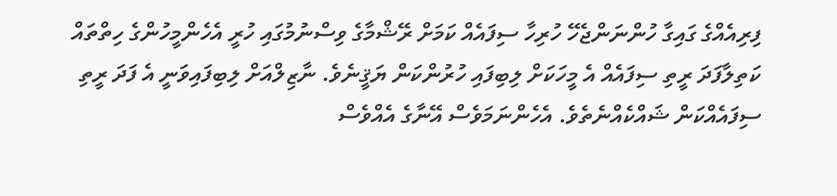ފިރިއެއްގެ ގައިގާ ހުންނަންޖެހޭ ހުރިހާ ސިފައެއް ކަމަށް ރޭޝްމާގެ ވިސްނުމުގައި ހުރީ އެހެންމީހުންގެ ހިތްތައް ކަތިލާފަދަ ރީތި ސިފައެއް އެ މީހަކަށް ލިބިފައި ހުރުންކަން ޔަޤީނެވެ. ނާޒިލްއަށް ލިބިފައިވަނީ އެ ފަދަ ރީތި ސިފައެއްކަން ޝައްކެއްނެތެވެ. އެހެންނަމަވެސް އޭނާގެ އެއްވެސް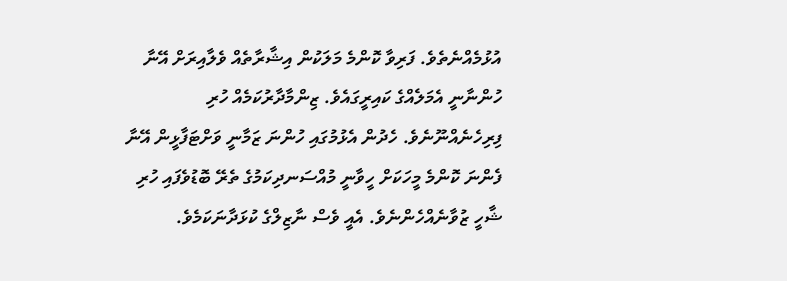އުޅުމެއްނެތެވެ. ފަރިވާ ކޮންމެ މަލަކުން އިޝާރާތެއް ވެލާއިރަށް އޭނާ ހުންނާނީ އެމަލެއްގެ ކައިރީގައެވެ. ޒިންމާދާރުކަމެއް ހުރި ފިރިހެނެއްނޫނެވެ. ހެދުން އެޅުމުގައި ހުންނަ ޒަމާނީ ވަށްޓަފާޅީން އޭނާ ފެންނަ ކޮންމެ މީހަކަށް ހީވާނީ މުއްސަނދިކަމުގެ ތެރޭ ބޮޑުވެފައި ހުރި ޝާހީ ޒުވާނެއްހެންނެވެ. އެއީ ވެސް ނާޒިލްގެ ކުޅަދާނަކަމެވެ.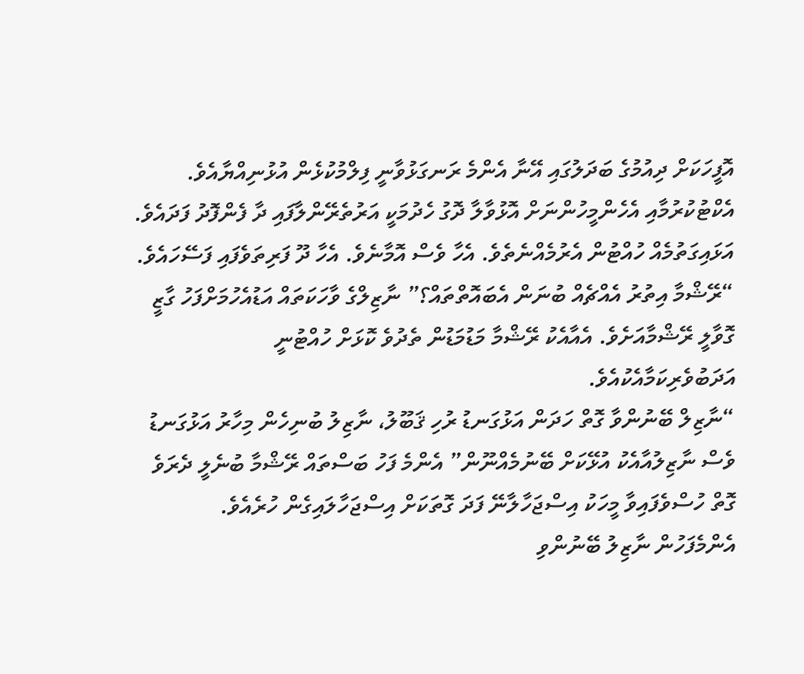އޮފީހަކަށް ދިއުމުގެ ބަދަލުގައި އޭނާ އެންމެ ރަނގަޅުވާނީ ފިލްމުކުޅެން އުޅުނިއްޔާއެވެ. އެކްޓުކުރުމާއި އެހެންމީހުންނަށް އޮޅުވާލާ ދޮގު ހެދުމަކީ އަރުތެރޭންލާފައި ދާ ފެންފޮދު ފަދައެވެ. އަޅައިގަތުމެއް ހުއްޓުން އެރުމެއްނެތެވެ. އެހާ ވެސް އޮމާނެވެ. އެހާ ދޫ ފަރިތަވެފައި ފަސޭހައެވެ.
“ރޭޝްމާ އިތުރު އެއްޗެއް ބުނަން އެބައޮތްތައް؟” ނާޒިލްގެ ވާހަކަތައް އަޑުއެހުމަށްފަހު ގާޒީ ގޮވާލީ ރޭޝްމާއަށެވެ. އެއާއެކު ރޭޝްމާ މަޑުމަޑުން ތެދުވެ ކޮޅަށް ހުއްޓުނީ އަދަބުވެރިކަމާއެކުއެވެ.
“ނާޒިލް ބޭނުންވާ ގޮތް ހަދަން އަޅުގަނޑު ރުހި ޤަބޫލު، ނާޒިލު ބުނިހެން މިހާރު އަޅުގަނޑު ވެސް ނާޒިލުއާއެކު އުޅޭކަށް ބޭނުމެއްނޫން” އެންމެ ފަހު ބަސްތައް ރޭޝްމާ ބުނެލީ ދެރަވެ ގޮތް ހުސްވެފައިވާ މީހަކު އިސްޖަހާލާނޭ ފަދަ ގޮތަކަށް އިސްޖަހާލައިގެން ހުރެއެވެ.
އެންމެފަހުން ނާޒިލު ބޭނުންވި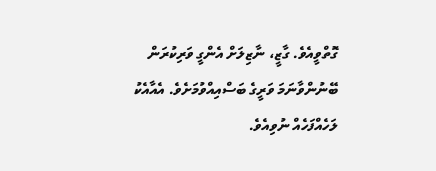ގޮތްވީއެވެ. ގާޒީ، ނާޒިލަށް އެންގީ ވަރިކުރަން ބޭނުންވާނަމަ ވަރީގެ ބަސްއިއްވުމަށެވެ. އެއާއެކު ލަހެއްފަހެއް ނުވިއެވެ.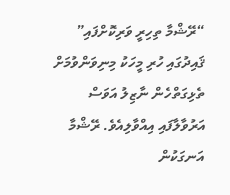“ރޭޝްމާ ތިހިރީ ވަރިކޮށްފައި” ޤައިދުގައި ހުރި މީހަކު މިނިވަންވުމަށް ތެޅިގަތްހެން ނާޒިލު އަވަސް އަރުވާލާފައި އިއްވާލިއެވެ. ރޭޝްމާ އަނގަކުން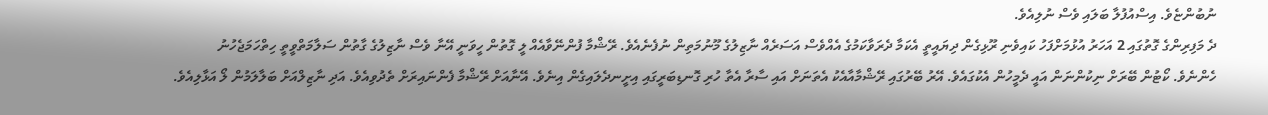ނުބުންޏެވެ. އިސްއުފުލާ ބަލައި ވެސް ނުލިއެވެ.
ދެ މަފިރިންގެ ގޮތުގައި 2 އަހަރު އުޅުމަށްފަހު ކައިވެނި ރޫޅިގެން ދިޔައީތީ އެކަމާ ދެރަވާކަމުގެ އެއްވެސް އަސަރެއް ނާޒިލުގެ މޫނުމަތިން ނުފެނެއެވެ. ރޭޝްމާ ފުންނޭވާއެއް ލީ ގޮތުން ހީވަނީ އޭނާ ވެސް ނާޒިލުގެ ގާތުން ސަލާމަތްވީތީ ހިތްހަމަޖެހުނު ހެންނެވެ. ކޯޓުން ބޭރަށް ނިކުންނަން އައީ ދެމީހުން އެކުގައެވެ. އޭރު ބޭރުގައި ރޭޝްމާއާއެކު އެތަނަށް އައި ސާރާ އެތާ ހުރި ގޮނޑިބަރީގައި އިށީނދެލައިގެން އިނެވެ. އޭނާއަށް ރޭޝްމާ ފެންނައިރަށް ތެދުވިއެވެ. އަދި ނާޒިލްއަށް ބަލާލަމުން ލޯ އަޅާލިއެވެ.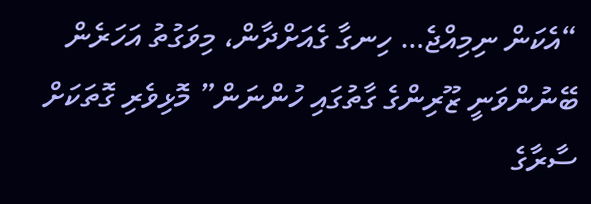“އެކަން ނިމިއްޖެ… ހިނގާ ގެއަށްދާން، މިވަގުތު އަހަރެން ބޭނުންވަނީ ޒޫރިންގެ ގާތުގައި ހުންނަން” މޮޅިވެރި ގޮތަކަށް ސާރާގެ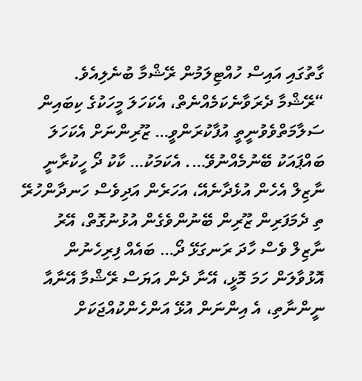ގާތުގައި އައިސް ހުއްޓިލަމުން ރޭޝްމާ ބުނެލިއެވެ.
“ރޭޝްމާ ދެރަވާނެކަމެއްނެތް، އެކަހަލަ މީހަކުގެ ކިބައިން ސަލާމަތްވެވުނީތީ އުފާކުރަންވީ… ޒޫރިންނަށް އެކަހަލަ ބައްޕައަކު ބޭނުމެއްނުވޭ…. އެކަމަކު… ކާކު ދޯ ހީކުރާނީ ނާޒިލް އެހެން އުޅެދާނެއޭ، އަހަރެން އަދިވެސް ހަނދާންހުރޭ ތި ދެމަފަރިން ޒޫރިން ބޭނުންވެގެން އުޅުނުގޮތް، އޭރު ނާޒިލް ވެސް ހާދަ ރަނގަޅޭ ދޯ… ބައެއް ފިރިހެނުން އޮޅުވާލަން ހަމަ މޮޅީ، އޭނާ ދެން އަޔަސް ރޭޝްމާ އޭނާއާ ނީންނާތި، އެ އިންނަން އުޅޭ އަންހެންކުއްޖަކަށް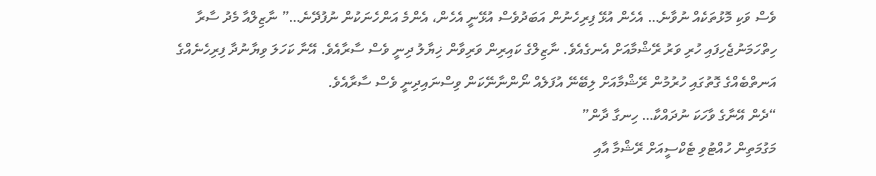ވެސް ވަކި މޮޅުތަކެއް ނުވާނެ… އެހެން އުޅޭ ފިރިހެނުން އަބަދުވެސް އުޅޭނީ އެހެން، އެންމެ އަންހެނަކުން ނުފުދޭނެ…” ނާޒިލްއާ މެދު ސާރާ ހިތްހަމަނުޖެހިފައި ހުރި ވަރު ރޭޝްމާއަށް އެނގެއެވެ. ނާޒިލްގެ ކައިރިން ވަރިވާން ޚިޔާލު ދިނީ ވެސް ސާރާއެވެ. އޭނާ ކަހަލަ ވިޔާނުދާ ފިރިހެނެއްގެ އަނތްބެއްގެ ގޮތުގައި ހުރުމުން ރޭޝްމާއަށް ލިބޭނޭ އުފަލެއް ނޯންނާނޭކަން ވިސްނައިދިނީ ވެސް ސާރާއެވެ.
“ދެން އޭނާގެ ވާހަކަ ނުދައްކާ… ހިނގާ ދާން”
މަގުމަތިން ހުއްޓުވި ޓެކްސީއަށް ރޭޝްމާ އާއި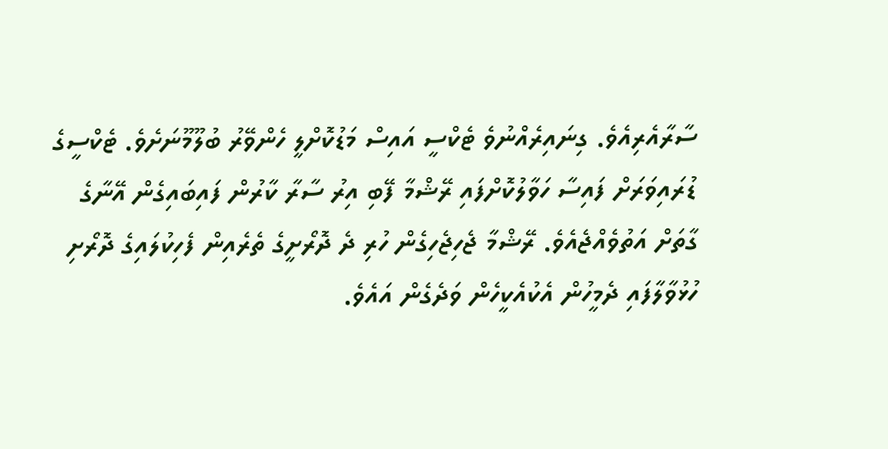ސާރާއެރިއެވެ. ގިނައިރެއްނުވެ ޓެކްސީ އައިސް މަޑުކޮށްލީ ހެންވޭރު ބުލޫމޫނަށެވެ. ޓެކްސީގެ ޑުރައިވަރަށް ފައިސާ ހަވާލުކޮށްފައި ރޭޝްމާ ފޭބި އިރު ސާރާ ކާރުން ފައިބައިގެން އޭނާގެ ގާތަށް އަތުވެއްޖެއެވެ. ރޭޝްމާ ޖެހިޖެހިގެން ހުރި ދެ ދޮރޯށީގެ ތެރެއިން ފެހިކުލައިގެ ދޮރޯށި ހުޅުވާލާފައި ދެމީހުން އެކުއެކީހެން ވަދެގެން އައެވެ.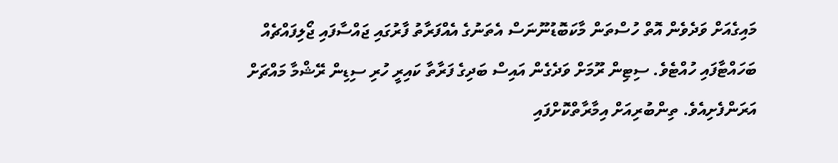މައިގެއަށް ވަދެވެން އޮތް ހުސްތަން މާކަބޮޑުނޫނަސް އެތަނުގެ އެއްފަރާތު ފާރުގައި ޖައްސާފައި ޖޯލިފައްޗެއް ބަހައްޓާފައި ހުއްޓެވެ. ސިޓިން ރޫމަށް ވަދެގެން އައިސް ބަދިގެ ފަރާތާ ކައިރީ ހުރި ސިޑިން ރޭޝްމާ މައްޗަށް އަރަންފެށިއެވެ. ތިންބުރިއަށް އިމާރާތްކޮށްފައި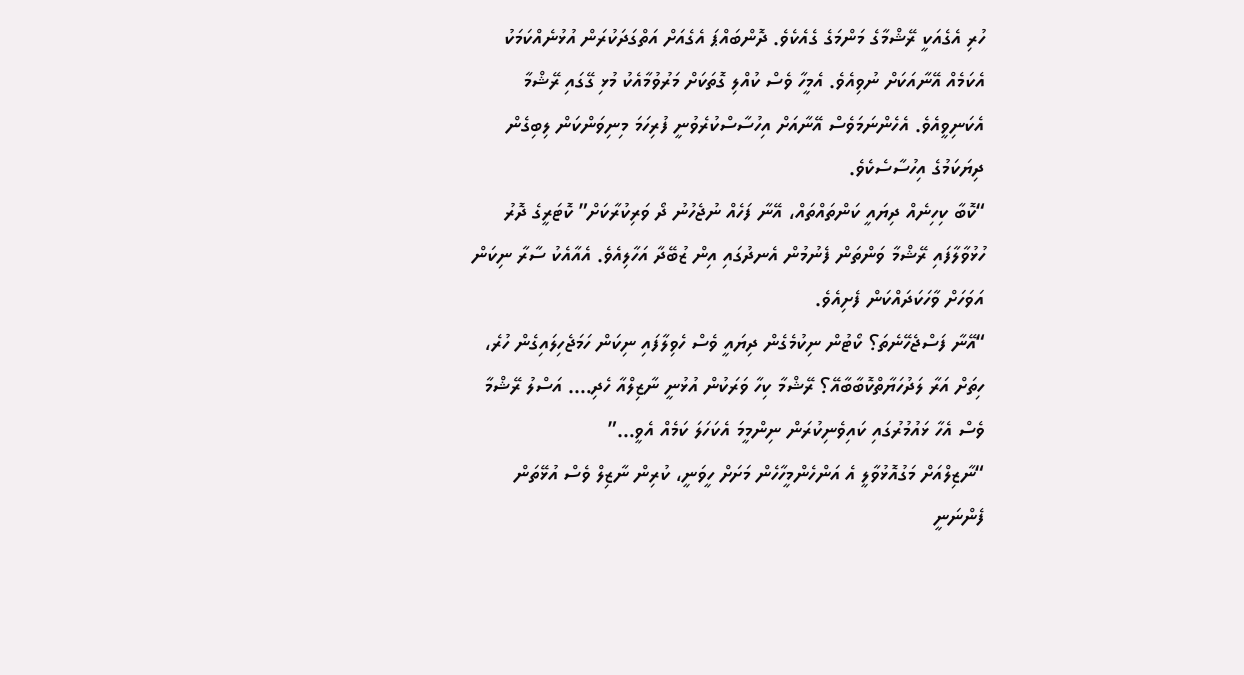ހުރި އެގެއަކީ ރޭޝްމާގެ މަންމަގެ ގެއެކެވެ. ދޮންބައްޕަ އެގެއަށް އަތްގަދަކުރަން އުޅުނެއްކަމަކު އެކަމެއް އޭނާއަކަށް ނުވިއެވެ. އެމީހާ ވެސް ކުއްލި ގޮތަކަށް މަރުވުމާއެކު މުޅި ގޭގައި ރޭޝްމާ އެކަނިވީއެވެ. އެހެންނަމަވެސް އޭނާއަށް އިހުސާސްކުރެވުނީ ފުރިހަމަ މިނިވަންކަން ލިބިގެން ދިޔަކަމުގެ އިހުސާސެކެވެ.
“ކޮބާ ކިހިނެއް ދިޔައީ ކަންތައްތައް، އޭނާ ފަހެއް ނުޖެހުނު ދޯ ވަރިކުރާކަށް” ކޮޓަރީގެ ދޮރު ހުޅުވާލާފައި ރޭޝްމާ ވަންތަން ފެނުމުން އެނދުގައި އިން ޒުބޭދާ އަހާލިއެވެ. އެއާއެކު ސާރާ ނިކަން އަވަހަށް ވާހަކަދައްކަން ފެށިއެވެ.
“އޭނާ ފަސްޖެހޭނެތަ؟ ކޯޓުން ނިކުމެގެން ދިޔައީ ވެސް ހެވިލާފައި ނިކަން ހަމަޖެހިލައިގެން ހުރެ، ހިތަށް އަރާ ލަދުހަޔާތްކޮބާބާއޭ؟ ރޭޝްމާ ކިހާ ވަރަކުން އުޅުނީ ނާޒިލްއާ ހެދި…. އަސްލު ރޭޝްމާ ވެސް އެހާ ޅައުމުރުގައި ކައިވެނިކުރަން ނިންމީމަ އެކަހަލަ ކަމެއް އެވީ…”
“ނާޒިލްއަށް މަގުއޮޅުވާލީ އެ އަންހެންމީހާހެން މަށަށް ހީވަނީ، ކުރިން ނާޒިލް ވެސް އުޅޭތަން ފެންނަނީ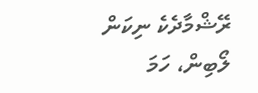ރޭޝްމާދެކެ ނިކަން ލޯބިން، ހަމަ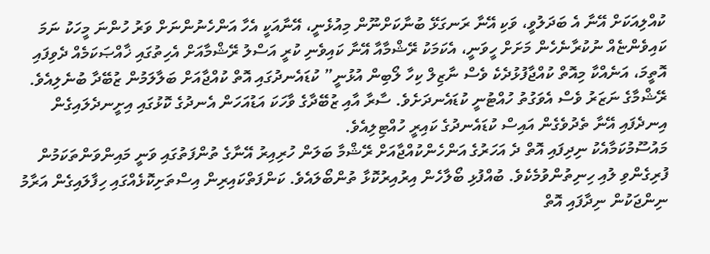ކުއްލިއަކަށް އޭނާ އެ ބަދަލުވީ، ވަކި އޭނާ ރަނގަޅޭ ބުނާކަށްނޫން މިއުޅެނީ، އޭނާއަކީ އެހާ އަންހެނުންނަށް ވަރު ހުންނަ މީހަކު ނަމަ ކައިވެންޏެއް ނުކުރާނެހެން މަށަށް ހީވަނީ، އެކަމަކު ރޭޝްމާއާ އޭނާ ކައިވެނި ކުރީ އަސްލު ރޭޝްމާއަށް އެހިތުގައި ޚާއްޞަކަމެއް ދެވިފައި އޮތީމަ، އަނެއްކާ މިއޮތް ކުއްޖާފުޅުދެކެ ވެސް ނާޒިލް ކިހާ ލޯބިން އުޅުނީ” ކުޑައެނދުގައި އޮތް ކުއްޖާއަށް ބަލާލަމުން ޒުބޭދާ ބުނެލިއެވެ. ރޭޝްމާގެ ނަޒަރު ވެސް އެވަގުތު ހުއްޓުނީ ކުޑައެނދަށެވެ. ސާރާ އާއި ޒުބޭދާގެ ވާހަކަ އަޑުއަހަން އެނދުގެ ކޮޅުގައި އިށީނދެލައިގެން އިނދެފައި އޭނާ ތެދުވެގެން އައިސް ކުޑައެނދުގެ ކައިރީ ހުއްޓިލިއެވެ.
މައުސޫމުކަމާއެކު ނިދިފައި އޮތް ދެ އަހަރުގެ އަންހެންކުއްޖާއަށް ރޭޝްމާ ބަލަން ހުރިއިރު އޭނާގެ ތުންފަތުގައި ވަނީ މައިންވަންތަކަމުން ފުރިގެންވި ލުއި ހިނިތުންވުމެކެވެ. ބުއްފުޅި ބޯލާހެން އިރުއިރުކޮޅާ ތުންބޯލައެވެ. ކަންފަތްކައިރިން އިސްތަށިކޮޅެއްގައި ހިފާލައިގެން އަރާމު ނިންޖަކުން ނިދާފައި އޮތް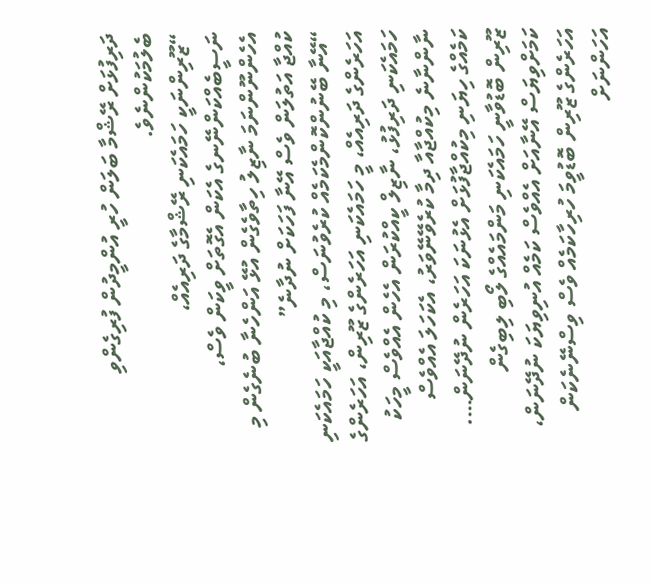ދަރިފުޅަށް ރޭޝްމާ ބަލަން ހުރީ އުންމީދުން ފުރިގެންވި ބެލުމަކުންނެވެ.
“ޒޫރިންނަކީ ހަމައެކަނި ރޭޝްމާގެ ދަރިއެއް، ނަސީބެއްކަންނޭނގެ އެކަން އެގޮތަށް ވީކަން ވެސް، އެހެންނޫންނަމަ ނާޒިލު ހިތާވެގެން އުޅޭ އަންހެނާ ބުނެގެން މި ކުއްޖާ އަތުލަން ވެސް އޭނާ ފަހަކަށް ނުދާނެ”
“އޭނާ ބޭނުންކޮންމެކަމެއް ކުރެވުނަސް، މި ކުއްޖާއަކީ ހަމައެކަނި އަހަރެންގެ ދަރިއެއް، މީ ހަމައެކަނި އަހަރެންގެ ޒޫރިން، އަހަރެންގެ ހަމައެކަނި ދަރިފުޅު، ނާޒިލް ކީއްކުރަން އެހެން އެއްވެސް މީހަކު ނާންނާނެ މިކުއްޖާއާ ދިމާ ކުރެވޭނޭވަރު، އެކަހަލަ އެއްވެސް ކަމެއްގެ ހިޔަނި މިކުއްޖާފުޅަށް އެޅުނަކަ އަހަރެން ނުދޭނަން…. ޒޫރިން ބޮޑުވާނީ ހަމައެކަނި މަންމައެއްގެ ލޯބި ލިބިގެން ކަމަށްވިޔަސް އޭނާއަށް އެއްވެސް ކަމެއް އުނިވިޔަކަ ނުދޭނަން، އަހަރެންގެ ޒޫރިން ބޮޑުވީމަ ހުރިހާކަމެއް ވެސް ވިސްނޭނެކަން އަހަންނަށް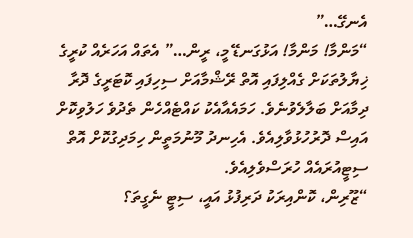އެނގޭ…”
“މަންމާ! މަންމާ! އަޅުގަނޑޭ މީ، ރީން…” އެތައް އަހަރެއް ކުރީގެ ޚިޔާލުތަކަށް ގެއްލިފައި އޮތް ރޭޝްމާއަށް ސިހިފައި ކޮޓަރީގެ ދޮރާ ދިމާއަށް ބަލާލެވުނެވެ. ހަމައެއާއެކު ކައްޓެއްހެން ތެދުވެ ހަލުވިކޮށް އައިސް ދޮރުހުޅުވާލިއެވެ. އެހިނދު މޫނުމަތީން ހިމަދިގުކޮށް އޮތް ސިޓީއުރައެއް ހުރަސްވެލިއެވެ.
“ޒޫރިން، ކޮންއިރަކު ދަރިފުޅު އައީ، ސިޓީ ނެގީތަ؟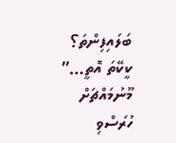ބަލައިފިންތަ؟ ކީކޭތަ އޮތީ…” މޫނުމައްޗަށް ހުރަސްވި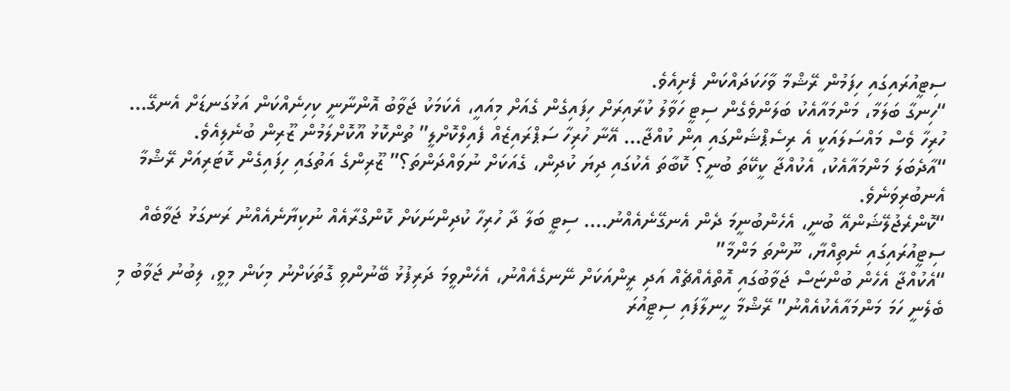ސިޓީއުރައިގައި ހިފަމުން ރޭޝްމާ ވާހަކަދައްކަން ފެށިއެވެ.
“ހިނގާ ބަލަމާ، މަންމައާއެކު ބަލަންވެގެން ސިޓީ ހަވާލު ކުރާއިރަށް ހިފައިގެން ގެއަށް މިއައީ، އެކަމަކު ޖަވާބު އޮންނާނީ ކިހިނެއްކަން އަޅުގަނޑަށް އެނގޭ… ހުރިހާ ވެސް މައްސަލައަކީ އެ ރިސެޕްޝަންގައި އިން ކުއްޖާ… އޭނާ ހުރިހާ ސަޕްރައިޒެއް ފެއިލްކޮށްލީ” ތުންކޮޅު އޫކޮށްލަމުން ޒޫރިން ބުނެލިއެވެ.
“އާދެބަލަ މަންމައާއެކު، އެކުއްޖާ ކީކޭތަ ބުނީ؟ ކޮބާތަ އެކުގައި ދިޔަ ކުދިން، ގެއަކަށް ނުވައްދަންތަ؟” ޒޫރިންގެ އަތުގައި ހިފައިގެން ކޮޓަރިއަށް ރޭޝްމާ އެނބުރިވަނެވެ.
“ކޮންރެޖުލޭޝަންއޭ ބުނީ، އެހެންބުނީމަ ދެން އެނގޭނެއެއްނު…. ސިޓީ ބަލާ ދާ ހުރިހާ ކުދިންނަކަށް ކޮންގްރާއެއް ނުކިޔާނެއެއްނު ރަނގަޅު ޖަވާބެއް ސިޓީއުރައިގައި ނެތިއްޔާ، ނޫންތަ މަންމާ”
“އެކުއްޖާ އެހެން ބުންޏަސް ޖަވާބުގައި އޮތްއެއްޗެއް އަދި ރީންއަކަށް ނޭނގެއެއްނު، އެހެންވީމަ ދަރިފުޅު ބޭނުންވި ގޮތަކަށްނު މިކަން މިވީ، ލިބުނު ޖަވާބު މި ބެލެނީ ހަމަ މަންމައާއެކުއެއްނު” ރޭޝްމާ ހީނލާފައި ސިޓީއުރަ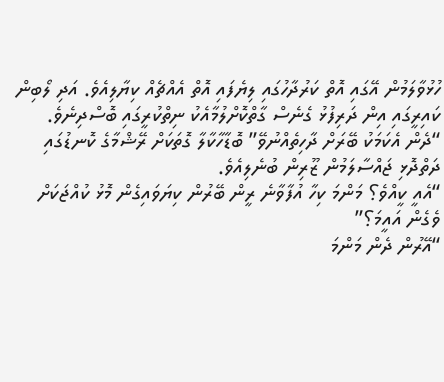ހުޅުވާލަމުން އޭގައި އޮތް ކަރުދާހުގައި ލިޔެފައި އޮތް އެއްޗެއް ކިޔާލިއެވެ. އަދި ލޯބިން ކައިރީގައި އިން ދަރިފުޅު ގެނެސް ގާތްކޮށްލުމާއެކު ނިތްކުރީގައި ބޮސްދިނެވެ.
“ދެން އެކަމަކު ބޭރަށް ދާހިތެއްނުވޭ” ބޮޑާހާކާލާ ގޮތަކަށް ރޭޝްމާގެ ކޮނޑުގައި ދަތްދޮޅި ޖައްސާލަމުން ޒޫރިން ބުނެލިއެވެ.
“އެއީ ކީއްވެ؟ މަންމަ ކިހާ އުފާވާނެ ރީން ބޭރުން ކިޔަވައިގެން މޮޅު ކުއްޖަކަށް ވެގެން އައީމަ؟”
“އޭރުން ދެން މަންމަ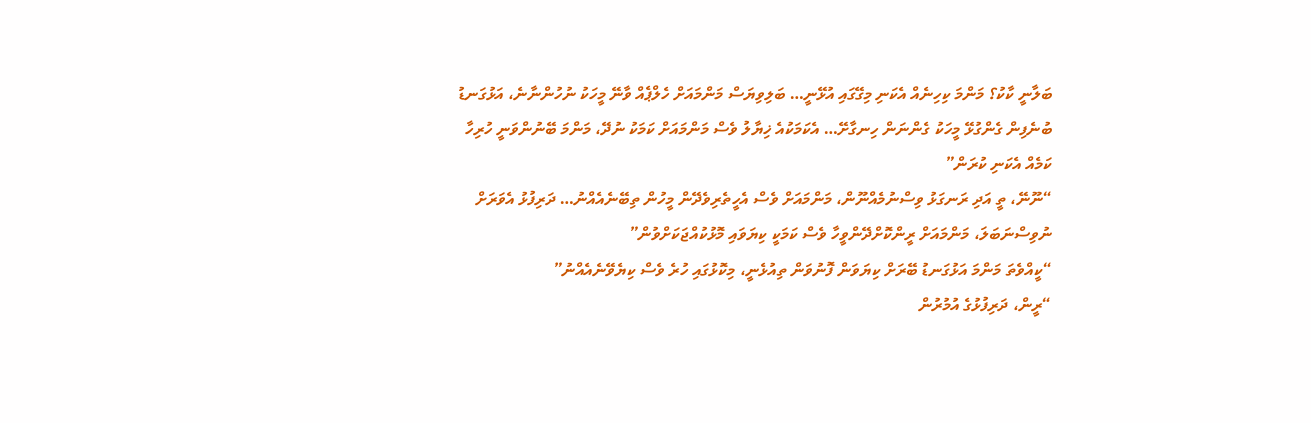ބަލާނީ ކާކު؟ މަންމަ ކިހިނެއް އެކަނި މިގޭގައި އުޅޭނީ… ބަލިވިޔަސް މަންމައަށް ހެލްޕެއް ވާނޭ މީހަކު ނުހުންނާނެ، އަޅުގަނޑު ބުނެފިން ގެންގުޅޭ މީހަކު ގެންނަން ހިނގާށޭ… އެކަމަކުއެ ޚިޔާލު ވެސް މަންމައަށް ކަމަކު ނުދޭ، މަންމަ ބޭނުންވަނީ ހުރިހާ ކަމެއް އެކަނި ކުރަން”
“ނޫނޭ، ތީ އަދި ރަނގަޅު ވިސްނުމެއްނޫން، މަންމައަށް ވެސް އެހީތެރިވެދޭން މީހުން ތިބޭނެއެއްނު… ދަރިފުޅު އެވަރަށް ނުވިސްނަބަލަ، މަންމައަށް ރީންކޮށްދޭންވީހާ ވެސް ކަމަކީ ކިޔަވައި މޮޅުކުއްޖަކަށްވުން”
“ކީއްވެތަ މަންމަ އަޅުގަނޑު ބޭރަށް ކިޔަވަން ފޮނުވަން ތިއުޅެނީ، މިކޮޅުގައި ހުރެ ވެސް ކިޔެވޭނެއެއްނު”
“ރީން، ދަރިފުޅުގެ އުމުރުން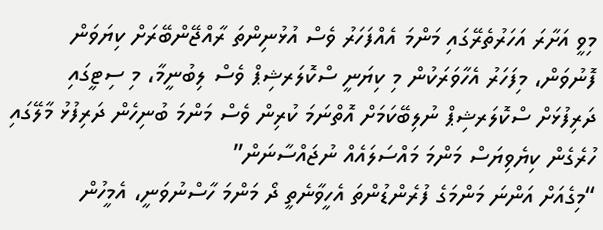މިވީ އަށާރަ އަހަރުތެރޭގައި މަންމަ އެއްފަހަރު ވެސް އުޅުނިންތަ ރާއްޖޭންބޭރަށް ކިޔަވަން ފޮނުވަން، މިފަހަރު އެހާވަރަކުން މި ކިޔަނީ ސްކޮލަރޝިޕް ވެސް ލިބުނީމާ، މި ސިޓީގައި ދަރިފުޅަށް ސްކޮލަރޝިޕް ނުލިބޭކަމަށް އޮތްނަމަ ކުރިން ވެސް މަންމަ ބުނިހެން ދަރިފުޅު މާލޭގައި ހުރެގެން ކިޔެވިޔަސް މަންމަ މައްސަލައެއް ނުޖައްސާނަން”
“މިގެއަށް އަންނަ މަންމަގެ ފުރެންޑުންތަ އެހީވާނެތީ ދޯ މަންމަ ހާސްނުވަނީ، އެމީހުން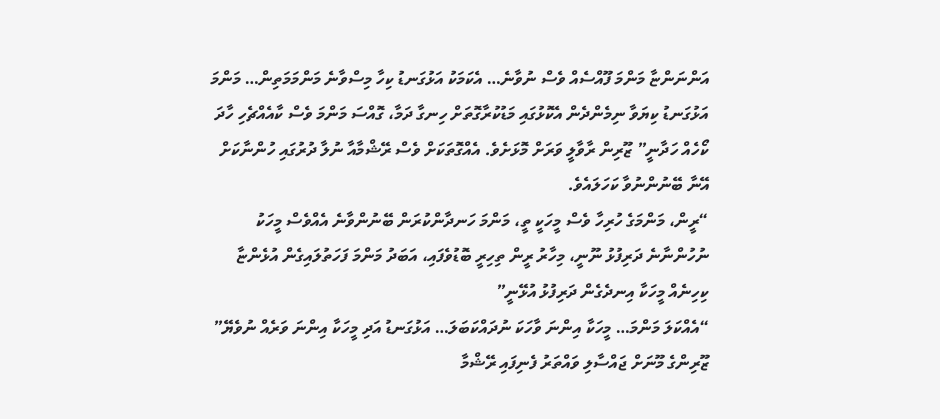އަންނަންޏާ މަންމަ ފޫއްސެއް ވެސް ނުވާނެ… އެކަމަކު އަޅުގަނޑު ކިހާ މިސްވާނެ މަންމަމަތިން… މަންމަ އަޅުގަނޑު ކިޔަވާ ނިމެންދެން އެކޮޅުގައި މަޑުކުރާގޮތަށް ހިނގާ ދަމާ، ގޮއްސަ މަންމަ ވެސް ކާއެއްޗެހި ހާދަ ކޯހެއް ހަދާނީ” ޒޫރިން ރާވާލީ ވަރަށް މޮޅަށެވެ. އެއްގޮތަކަށް ވެސް ރޭޝްމާއާ ނުލާ ދުރުގައި ހުންނާކަށް އޭނާ ބޭނުންނުވާ ކަހަލައެވެ.
“ރީން، މަންމަގެ ހުރިހާ ވެސް މީހަކީ ތީ، މަންމަ ހަނދާންކުރަން ބޭނުންވާނެ އެއްވެސް މީހަކު ނުހުންނާނެ ދަރިފުޅު ނޫނީ، މިހާރު ރީން ތިހިރީ ބޮޑުވެފައި، އަބަދު މަންމަ ފަހަތުލައިގެން އުޅެންޏާ ކިހިނެއް މީހަކާ އިނދެގެން ދަރިފުޅު އުޅޭނީ”
“އެއްކަލަ މަންމަ… މީހަކާ އިންނަ ވާހަކަ ނުދައްކަބަލަ… އަޅުގަނޑު އަދި މީހަކާ އިންނަ ވަރެއް ނުވެޔޭ” ޒޫރިންގެ މޫނަށް ޖައްސާލި ވައްތަރު ފެނިފައި ރޭޝްމާ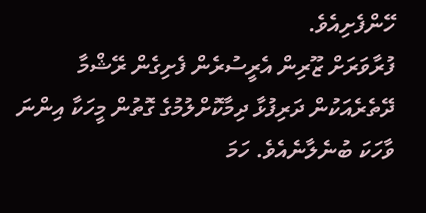ހޭންފެށިއެވެ.
ފުރާވަރަށް ޒޫރިން އެރީސުރެން ފެށިގެން ރޭޝްމާ ދޭތެރެއަކުން ދަރިފުޅާ ދިމާކޮށްލުމުގެ ގޮތުން މީހަކާ އިންނަ ވާހަކަ ބުނެލާނެއެވެ. ހަމަ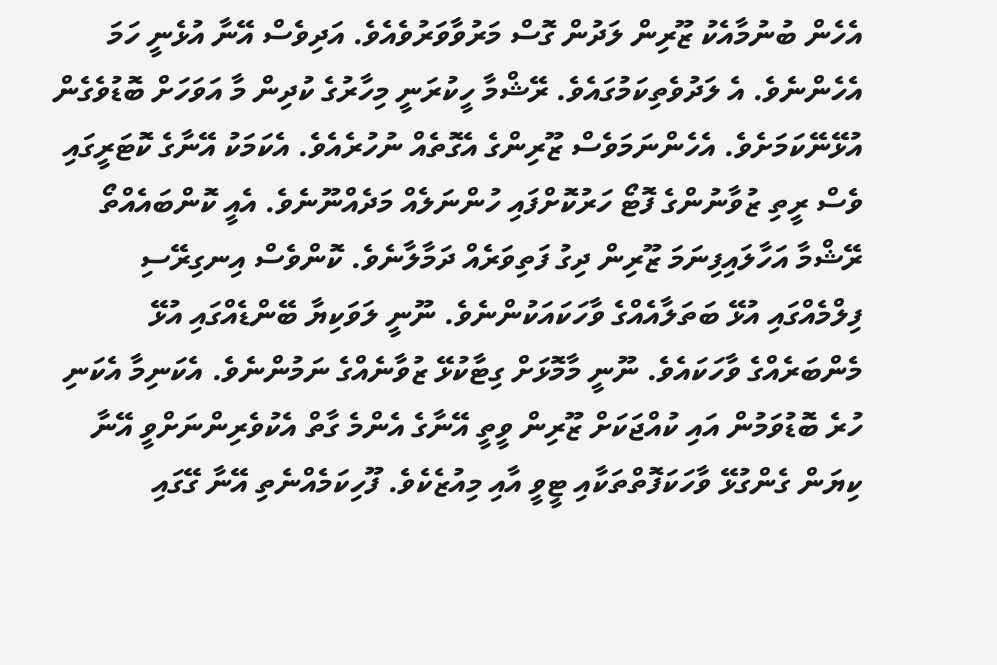އެހެން ބުނުމާއެކު ޒޫރިން ލަދުން ގޮސް މަރުވާވަރުވެއެވެ. އަދިވެސް އޭނާ އުޅެނީ ހަމަ އެހެންނެވެ. އެ ލަދުވެތިކަމުގައެވެ. ރޭޝްމާ ހީކުރަނީ މިހާރުގެ ކުދިން މާ އަވަހަށް ބޮޑުވެގެން އުޅޭނޭކަމަށެވެ. އެހެންނަމަވެސް ޒޫރިންގެ އެގޮތެއް ނުހުރެއެވެ. އެކަމަކު އޭނާގެ ކޮޓަރީގައި ވެސް ރީތި ޒުވާނުންގެ ފޮޓޯ ހަރުކޮށްފައި ހުންނަލެއް މަދެއްނޫނެވެ. އެއީ ކޮންބައެއްތޯ ރޭޝްމާ އަހާލައިފިނަމަ ޒޫރިން ދިގު ފަތިވަރެއް ދަމާލާނެވެ. ކޮންވެސް އިނގިރޭސި ފިލްމެއްގައި އުޅޭ ބަތަލާއެއްގެ ވާހަކައަކުންނެވެ. ނޫނީ ލަވަކިޔާ ބޭންޑެއްގައި އުޅޭ މެންބަރެއްގެ ވާހަކައެވެ. ނޫނީ މާމޮޅަށް ގިޓާކުޅޭ ޒުވާނެއްގެ ނަމުންނެވެ. އެކަނިމާ އެކަނި ހުރެ ބޮޑުވަމުން އައި ކުއްޖަކަށް ޒޫރިން ވީތީ އޭނާގެ އެންމެ ގާތް އެކުވެރިންނަށްވީ އޭނާ ކިޔަން ގެންގުޅޭ ވާހަކަފޮތްތަކާއި ޓީވީ އާއި މިއުޒެކެވެ. ފޫހިކަމެއްނެތި އޭނާ ގޭގައި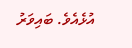އުޅެއެވެ. ބައިވަރު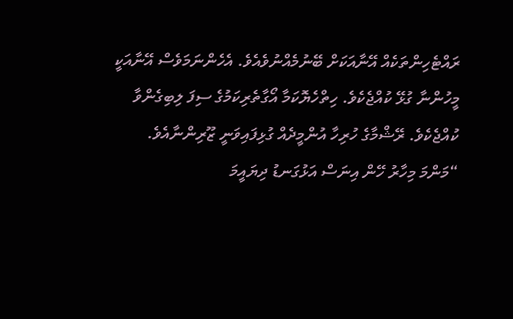ރައްޓެހިންތަކެއް އޭނާއަކަށް ބޭނުމެއްނުވެއެވެ. އެހެންނަމަވެސް އޭނާއަކީ މީހުންނާ ގުޅޭ ކުއްޖެކެވެ. ހިތްހެޔޮކަމާ އޯގާތެރިކަމުގެ ސިފަ ލިބިގެންވާ ކުއްޖެކެވެ. ރޭޝްމާގެ ހުރިހާ އުންމީދެއް ގުޅިފައިވަނީ ޒޫރިންނާއެވެ.
“މަންމަ މިހާރު ހޭން އިނަސް އަޅުގަނޑު ދިޔައީމަ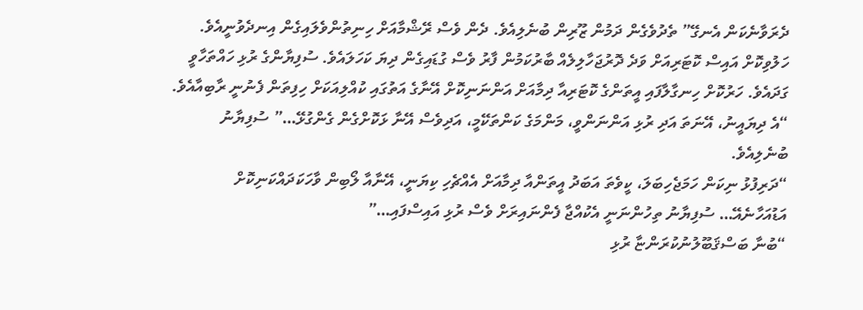ދެރަވާނެކަން އެނގޭ” ތެދުވެގެން ދަމުން ޒޫރިން ބުނެލިއެވެ. ދެން ވެސް ރޭޝްމާއަށް ހިނިތުންވެލައިގެން އިނދެވުނީއެވެ.
ހަލުވިކޮށް އައިސް ކޮޓަރިއަށް ވަދެ ދޮރުޖަހާލިލެއް ބާރުކަމުން ފާރު ވެސް ގުޑައިގެން ދިޔަ ކަހަލައެވެ. ސުފިޔާންގެ ރުޅި ހައްތަހާވީ ގަދައެވެ. ހަރުކޮށް ހިނގާލާފައި އީތަންގެ ކޮޓަރިއާ ދިމާއަށް އަންނަނިކޮށް އޭނާގެ އަތުގައި ކުއްލިއަކަށް ހިފިތަން ފެނުނީ ރާބިއާއެވެ.
“އެ ދިޔައީނު، އޭނަތަ އަދި ރުޅި އަންނަންވީ، މަންމަގެ ކަންތަކޭމީ، އަދިވެސް އޭނާ ޅަކޮށްގެން ގެންގުޅޭ…” ސުފިޔާނު ބުނެލިއެވެ.
“ދަރިފުޅު ނިކަން ހަމަޖެހިބަލަ، ކީވެތަ އަބަދު އީތަންއާ ދިމާއަށް އެއްޗެހި ކިޔަނީ، އޭނާއާ ލޯބިން ވާހަކަދައްކަނިކޮށް އަޑުއަހާނެއޭ… ސުފިޔާނު ތިހުންނަނީ އެކުއްޖާ ފެންނައިރަށް ވެސް ރުޅި އައިސްފައި…”
“ބުނާ ބަސްޤަބޫލުނުކުރަންޏާ ރުޅި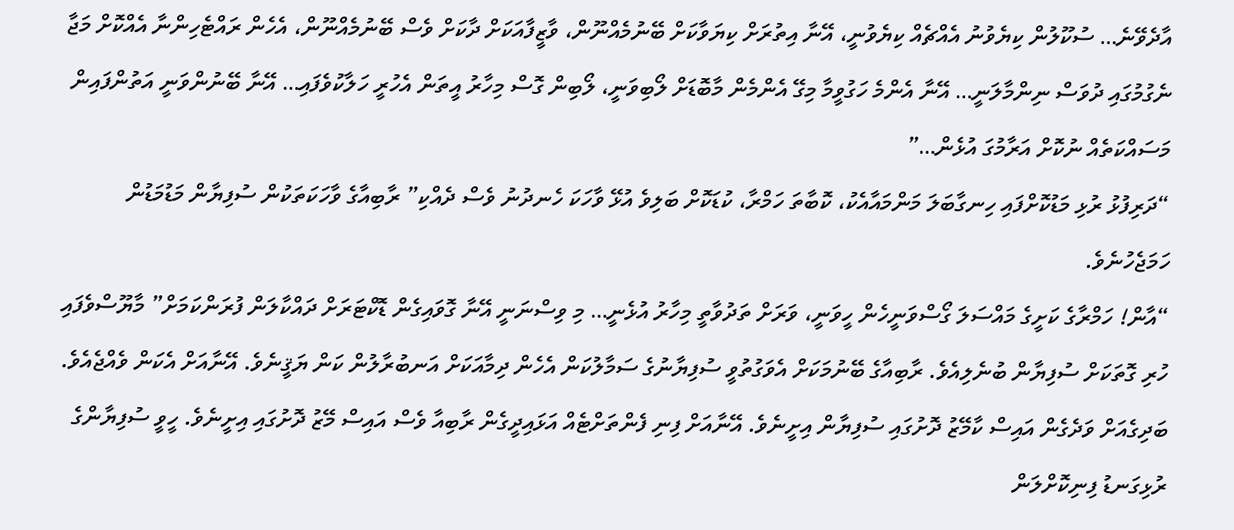އާދެވޭނެ… ސުކޫލުން ކިޔެވުނު އެއްޗެއް ކިޔެވުނީ، އޭނާ އިތުރަށް ކިޔަވާކަށް ބޭނުމެއްނޫން، ވާޒީފާއަކަށް ދާކަށް ވެސް ބޭނުމެއްނޫން، އެހެން ރައްޓެހިންނާ އެއްކޮށް މަޖާ ނެގުމުގައި ދުވަސް ނިންމާލަނީ… އޭނާ އެންމެ ހަގުވީމާ މިގޭ އެންމެން މާބޮޑަށް ލޯބިވަނީ، ލޯބިން ގޮސް މިހާރު އީތަން އެހުރީ ހަލާކުވެފައި… އޭނާ ބޭނުންވަނީ އަތުންފައިން މަސައްކަތެއް ނުކޮށް އަރާމުގަ އުޅެން…”
“ދަރިފުޅު ރުޅި މަޑުކޮށްފައި ހިނގާބަލަ މަންމައާއެކު، ކޮބާތަ ހަމްރާ، ކުޑަކޮށް ބަލިވެ އުޅޭ ވާހަކަ ހެނދުނު ވެސް ދެއްކި” ރާބިއާގެ ވާހަކަތަކުން ސުފިޔާން މަޑުމަޑުން ހަމަޖެހުނެވެ.
“އާން! ހަމްރާގެ ކަށީގެ މައްސަލަ ގޯސްވަނީހެން ހީވަނީ، ވަރަށް ތަދުވާތީ މިހާރު އުޅެނީ… މި ވިސްނަނީ އޭނާ ގޮވައިގެން ޑޮކްޓަރަށް ދައްކާލަން ފުރަންކަމަށް” މާޔޫސްވެފައި ހުރި ގޮތަކަށް ސުފިޔާން ބުނެލިއެވެ. ރާބިއާގެ ބޭނުމަކަށް އެވަގުތުވީ ސުފިޔާނުގެ ސަމާލުކަން އެހެން ދިމާއަކަށް އަނބުރާލުން ކަން ޔަޤީނެވެ. އޭނާއަށް އެކަން ވެއްޖެއެވެ.
ބަދިގެއަށް ވަދެގެން އައިސް ކާމޭޒު ދޮށުގައި ސުފިޔާން އިށީނެވެ. އޭނާއަށް ފިނި ފެންތަށްޓެއް އަޅައިދީގެން ރާބިއާ ވެސް އައިސް މޭޒު ދޮށުގައި އިށީނެވެ. ހީވީ ސުފިޔާންގެ ރުޅިގަނޑު ފިނިކޮށްލަން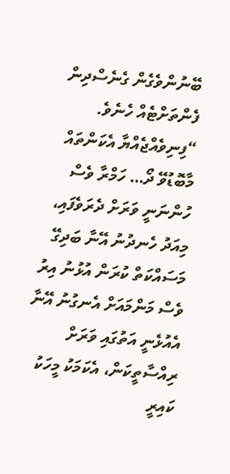ބޭނުންވެގެން ގެނެސްދިން ފެންތަށްޓެއް ހެނެވެ.
“ފިނިވެއްޖެއްޔާ އެކަންތައް މާބޮޑުވޭ ދޯ… ހަމްރާ ވެސް ހުންނަނީ ވަރަށް ދެރަވެފައި، މިއަދު ހެނދުނު އޭނާ ބަދިގޭ މަސައްކަތް ކުރަން އުޅުނު އިރު ވެސް މަންމައަށް އެނގުނު އޭނާ އެއުޅެނީ އަތުގައި ވަރަށް ރިއްސާތީކަން، އެކަމަކު މީހަކު ކައިރީ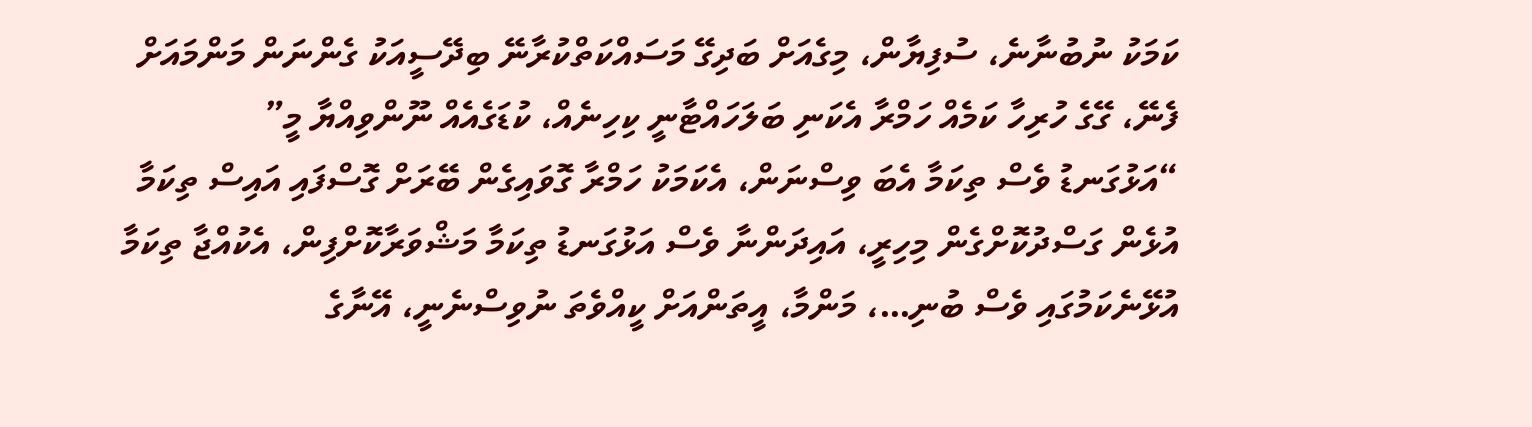ކަމަކު ނުބުނާނެ، ސުފިޔާން، މިގެއަށް ބަދިގޭ މަސައްކަތްކުރާނޭ ބިދޭސީއަކު ގެންނަން މަންމައަށް ފެނޭ، ގޭގެ ހުރިހާ ކަމެއް ހަމްރާ އެކަނި ބަލަހައްޓާނީ ކިހިނެއް، ކުޑަގެއެއް ނޫންވިއްޔާ މީ”
“އަޅުގަނޑު ވެސް ތިކަމާ އެބަ ވިސްނަން، އެކަމަކު ހަމްރާ ގޮވައިގެން ބޭރަށް ގޮސްފައި އައިސް ތިކަމާ އުޅެން ގަސްދުކޮށްގެން މިހިރީ، އައިދަންނާ ވެސް އަޅުގަނޑު ތިކަމާ މަޝްވަރާކޮށްފިން، އެކުއްޖާ ތިކަމާ އުޅޭނެކަމުގައި ވެސް ބުނި…، މަންމާ، އީތަންއަށް ކީއްވެތަ ނުވިސްނެނީ، އޭނާގެ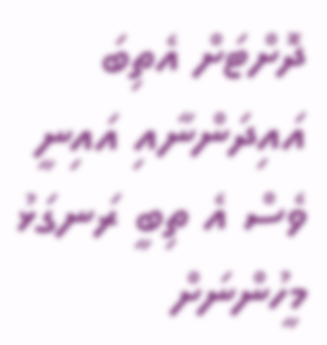ދޮށްޓަށް އެތިބަ އައިދަންނާއި އައިނީ ވެސް އެ ތިބީ ރަނގަޅު މީހުންނަށް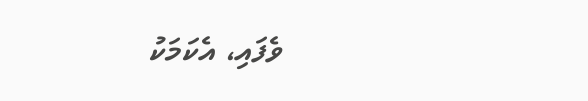ވެފައި، އެކަމަކު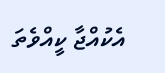އެކުއްޖާ ކީއްވެތަ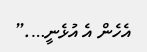އެހެން އެ އުޅެނީ….”